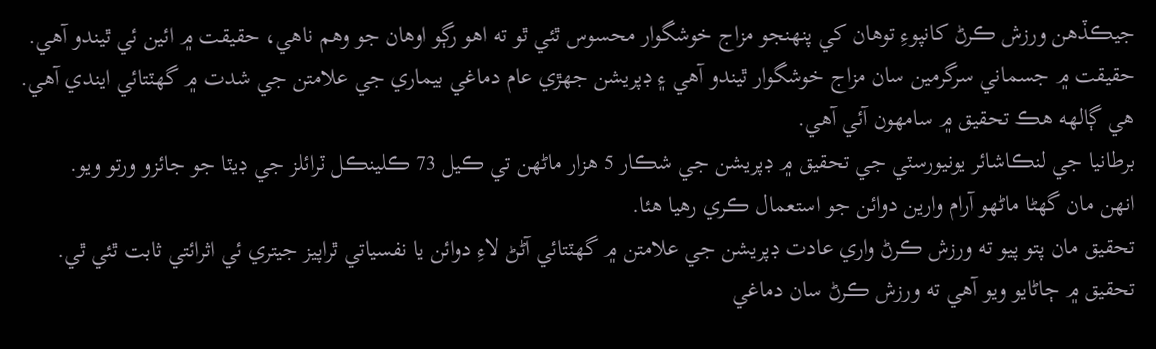جيڪڏهن ورزش ڪرڻ کانپوءِ توهان کي پنهنجو مزاج خوشگوار محسوس ٿئي ٿو ته اهو رڳو اوهان جو وهم ناهي، حقيقت ۾ ائين ئي ٿيندو آهي.
حقيقت ۾ جسماني سرگرمين سان مزاج خوشگوار ٿيندو آهي ۽ ڊپريشن جهڙي عام دماغي بيماري جي علامتن جي شدت ۾ گهٽتائي ايندي آهي.
هي ڳالهه هڪ تحقيق ۾ سامهون آئي آهي.
برطانيا جي لنڪاشائر يونيورسٽي جي تحقيق ۾ ڊپريشن جي شڪار 5 هزار ماڻهن تي ڪيل 73 ڪلينڪل ٽرائلز جي ڊيٽا جو جائزو ورتو ويو.
انهن مان گهڻا ماڻهو آرام وارين دوائن جو استعمال ڪري رهيا هئا.
تحقيق مان پتو پيو ته ورزش ڪرڻ واري عادت ڊپريشن جي علامتن ۾ گهٽتائي آڻڻ لاءِ دوائن يا نفسياتي ٿراپيز جيتري ئي اثرائتي ثابت ٿئي ٿي.
تحقيق ۾ ڄاڻايو ويو آهي ته ورزش ڪرڻ سان دماغي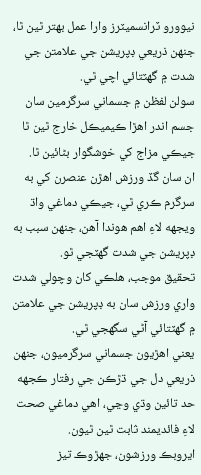نيوورو ٽرانسميٽرز وارا عمل بهتر ٿين ٿا، جنهن ذريعي ڊپريشن جي علامتن جي شدت ۾ گهٽتائي اچي ٿي.
سولن لفظن ۾ جسماني سرگرمين سان جسم اندر اهڙا ڪيميڪل خارج ٿين ٿا جيڪي مزاج کي خوشگوار بڻائين ٿا.
ان سان گڏ ورزش اهڙن عنصرن کي به سرگرم ڪري ٿي، جيڪي دماغي واڌ ويجهه لاءِ اهم هوندا آهن، جنهن سبب به ڊپريشن جي شدت گهٽجي ٿو.
تحقيق موجب، هلڪي کان وچولي شدت واري ورزش سان به ڊپريشن جي علامتن ۾ گهٽتائي آڻي سگهجي ٿي.
يعني اهڙيون جسماني سرگرميون، جنهن ذريعي دل جي ڌڙڪن جي رفتار ڪجهه حد تائين وڌي وڃي، اهي دماغي صحت لاءِ فائديمند ثابت ٿين ٿيون.
ايروبڪ ورزشون، جهڙوڪ تيز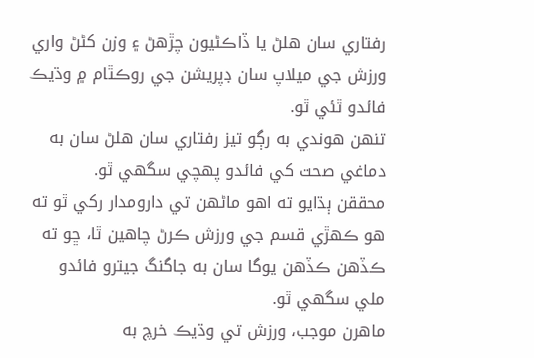رفتاري سان هلڻ يا ڏاڪڻيون چڙهڻ ۽ وزن کڻڻ واري ورزش جي ميلاپ سان ڊپريشن جي روڪٿام ۾ وڌيڪ فائدو ٿئي ٿو.
تنهن هوندي به رڳو تيز رفتاري سان هلڻ سان به دماغي صحت کي فائدو پهچي سگهي ٿو.
محققن ٻڌايو ته اهو ماڻهن تي دارومدار رکي ٿو ته هو ڪهڙي قسم جي ورزش ڪرڻ چاهين ٿا، ڇو ته ڪڏهن ڪڏهن يوگا سان به جاگنگ جيترو فائدو ملي سگهي ٿو.
ماهرن موجب، ورزش تي وڌيڪ خرچ به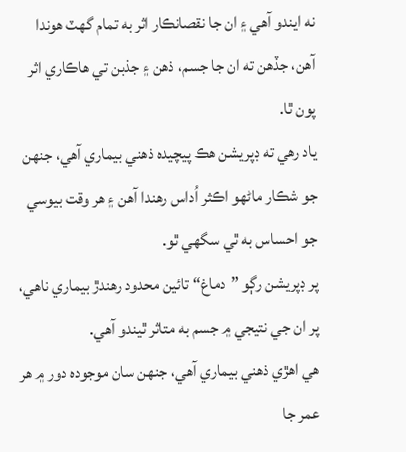نه ايندو آهي ۽ ان جا نقصانڪار اثر به تمام گهٽ هوندا آهن، جڏهن ته ان جا جسم، ذهن ۽ جذبن تي هاڪاري اثر پون ٿا.
ياد رهي ته ڊپريشن هڪ پيچيده ذهني بيماري آهي، جنهن جو شڪار ماڻهو اڪثر اُداس رهندا آهن ۽ هر وقت بيوسي جو احساس به ٿي سگهي ٿو.
پر ڊپريشن رڳو ”دماغ“ تائين محدود رهندڙ بيماري ناهي، پر ان جي نتيجي ۾ جسم به متاثر ٿيندو آهي.
هي اهڙي ذهني بيماري آهي، جنهن سان موجوده دور ۾ هر عمر جا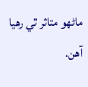ماڻهو متاثر ٿي رهيا آهن.